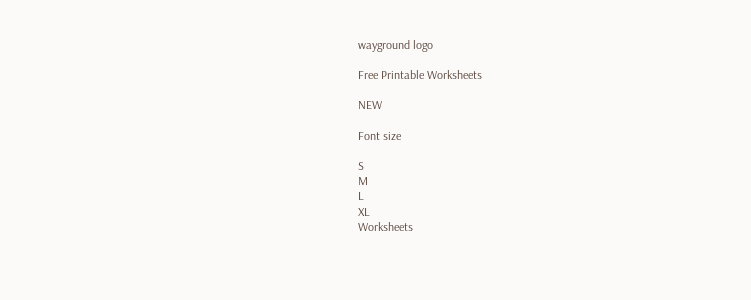wayground logo

Free Printable Worksheets

NEW

Font size

S
M
L
XL
Worksheets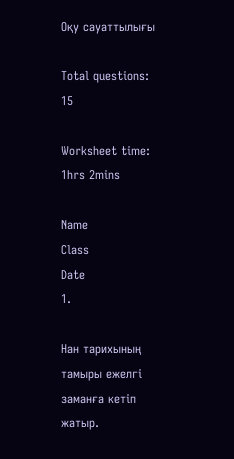Оқу сауаттылығы

Total questions: 15

Worksheet time: 1hrs 2mins

Name
Class
Date
1.

Нан тарихының тамыры ежелгі заманға кетіп жатыр.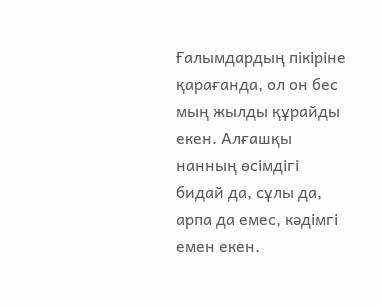Ғалымдардың пікіріне қарағанда, ол он бес мың жылды құрайды екен. Алғашқы нанның өсімдігі бидай да, сұлы да, арпа да емес, кәдімгі емен екен.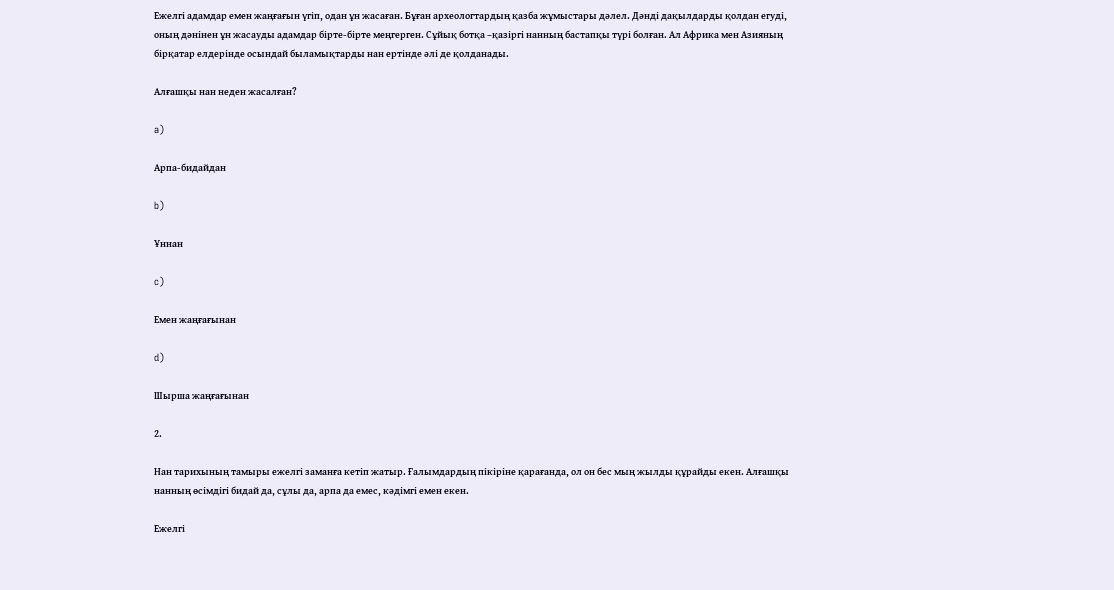Ежелгі адамдар емен жаңғағын үгіп, одан ұн жасаған. Бұған археологтардың қазба жұмыстары дәлел. Дәнді дақылдарды қолдан егуді, оның дәнінен ұн жасауды адамдар бірте-бірте меңгерген. Сұйық ботқа –қазіргі нанның бастапқы түрі болған. Ал Африка мен Азияның бірқатар елдерінде осындай быламықтарды нан ертінде әлі де қолданады.

Алғашқы нан неден жасалған?

a)

Арпа-бидайдан

b)

Ұннан

c)

Емен жаңғағынан

d)

Шырша жаңғағынан

2.

Нан тарихының тамыры ежелгі заманға кетіп жатыр. Ғалымдардың пікіріне қарағанда, ол он бес мың жылды құрайды екен. Алғашқы нанның өсімдігі бидай да, сұлы да, арпа да емес, кәдімгі емен екен.

Ежелгі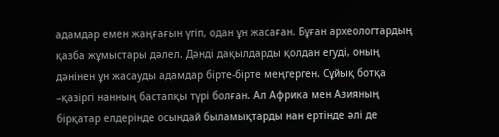адамдар емен жаңғағын үгіп, одан ұн жасаған. Бұған археологтардың қазба жұмыстары дәлел. Дәнді дақылдарды қолдан егуді, оның дәнінен ұн жасауды адамдар бірте-бірте меңгерген. Сұйық ботқа –қазіргі нанның бастапқы түрі болған. Ал Африка мен Азияның бірқатар елдерінде осындай быламықтарды нан ертінде әлі де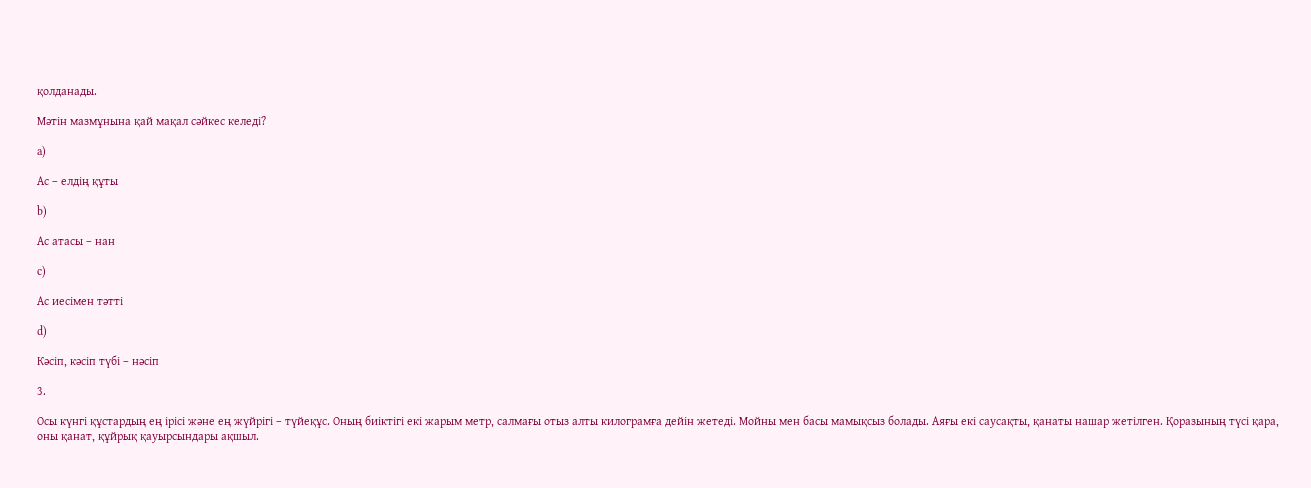қолданады.

Мәтін мазмұнына қай мақал сәйкес келеді?

a)

Ас – елдің құты

b)

Ас атасы – нан

c)

Ас иесімен тәтті

d)

Кәсіп, кәсіп түбі – нәсіп

3.

Осы күнгі құстардың ең ірісі және ең жүйрігі – түйеқұс. Оның биіктігі екі жарым метр, салмағы отыз алты килограмға дейін жетеді. Мойны мен басы мамықсыз болады. Аяғы екі саусақты, қанаты нашар жетілген. Қоразының түсі қара, оны қанат, құйрық қауырсындары ақшыл.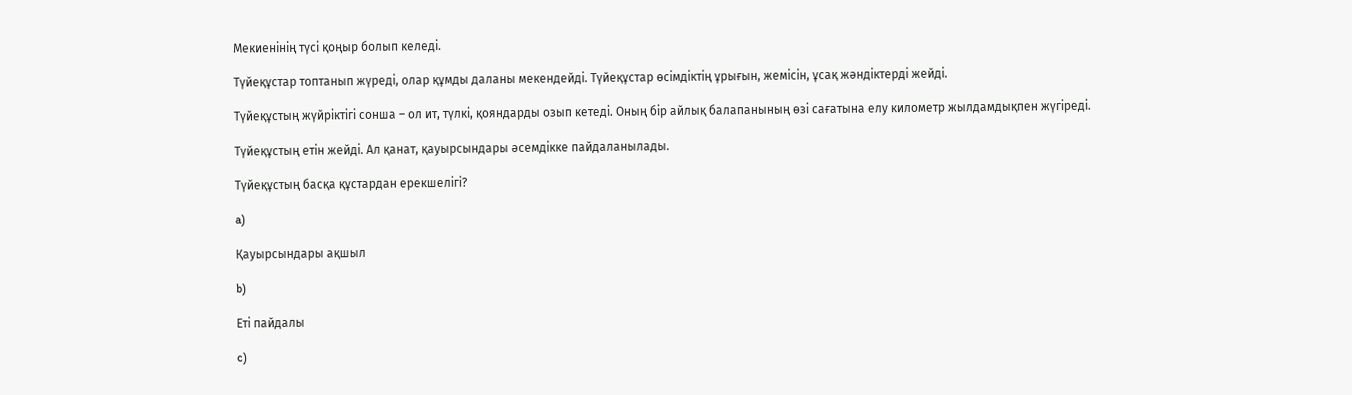Мекиенінің түсі қоңыр болып келеді.

Түйеқұстар топтанып жүреді, олар құмды даланы мекендейді. Түйеқұстар өсімдіктің ұрығын, жемісін, ұсақ жәндіктерді жейді.

Түйеқұстың жүйріктігі сонша – ол ит, түлкі, қояндарды озып кетеді. Оның бір айлық балапанының өзі сағатына елу километр жылдамдықпен жүгіреді.

Түйеқұстың етін жейді. Ал қанат, қауырсындары әсемдікке пайдаланылады.

Түйеқұстың басқа құстардан ерекшелігі?

a)

Қауырсындары ақшыл

b)

Еті пайдалы

c)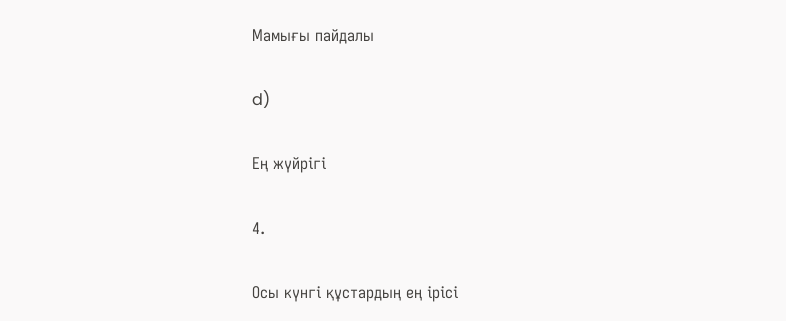Мамығы пайдалы

d)

Ең жүйрігі

4.

Осы күнгі құстардың ең ірісі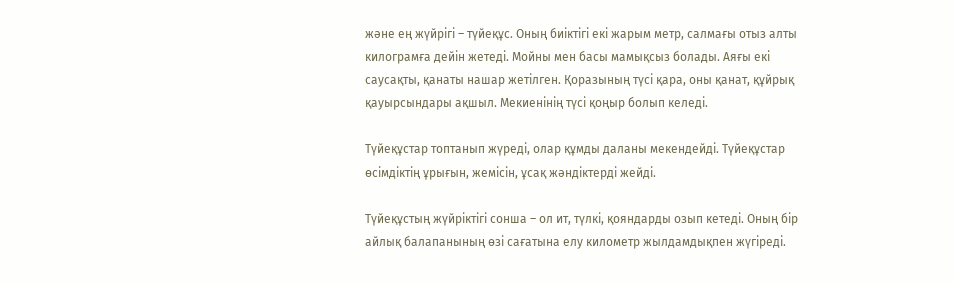және ең жүйрігі – түйеқұс. Оның биіктігі екі жарым метр, салмағы отыз алты килограмға дейін жетеді. Мойны мен басы мамықсыз болады. Аяғы екі саусақты, қанаты нашар жетілген. Қоразының түсі қара, оны қанат, құйрық қауырсындары ақшыл. Мекиенінің түсі қоңыр болып келеді.

Түйеқұстар топтанып жүреді, олар құмды даланы мекендейді. Түйеқұстар өсімдіктің ұрығын, жемісін, ұсақ жәндіктерді жейді.

Түйеқұстың жүйріктігі сонша – ол ит, түлкі, қояндарды озып кетеді. Оның бір айлық балапанының өзі сағатына елу километр жылдамдықпен жүгіреді.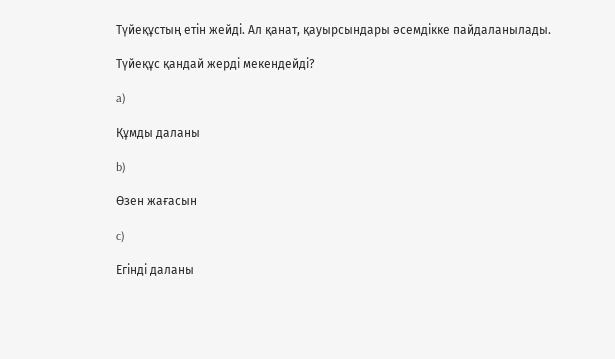Түйеқұстың етін жейді. Ал қанат, қауырсындары әсемдікке пайдаланылады.

Түйеқұс қандай жерді мекендейді?

a)

Құмды даланы

b)

Өзен жағасын

c)

Егінді даланы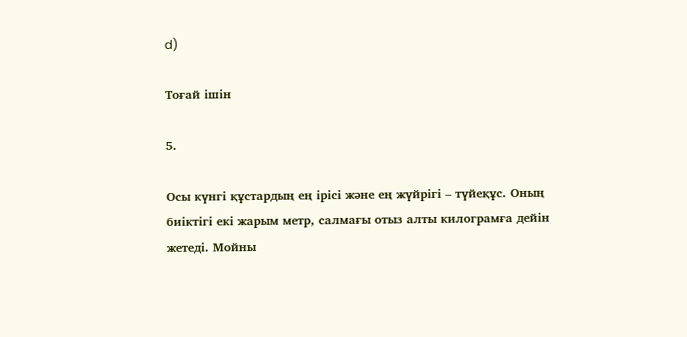d)

Тоғай ішін

5.

Осы күнгі құстардың ең ірісі және ең жүйрігі – түйеқұс. Оның биіктігі екі жарым метр, салмағы отыз алты килограмға дейін жетеді. Мойны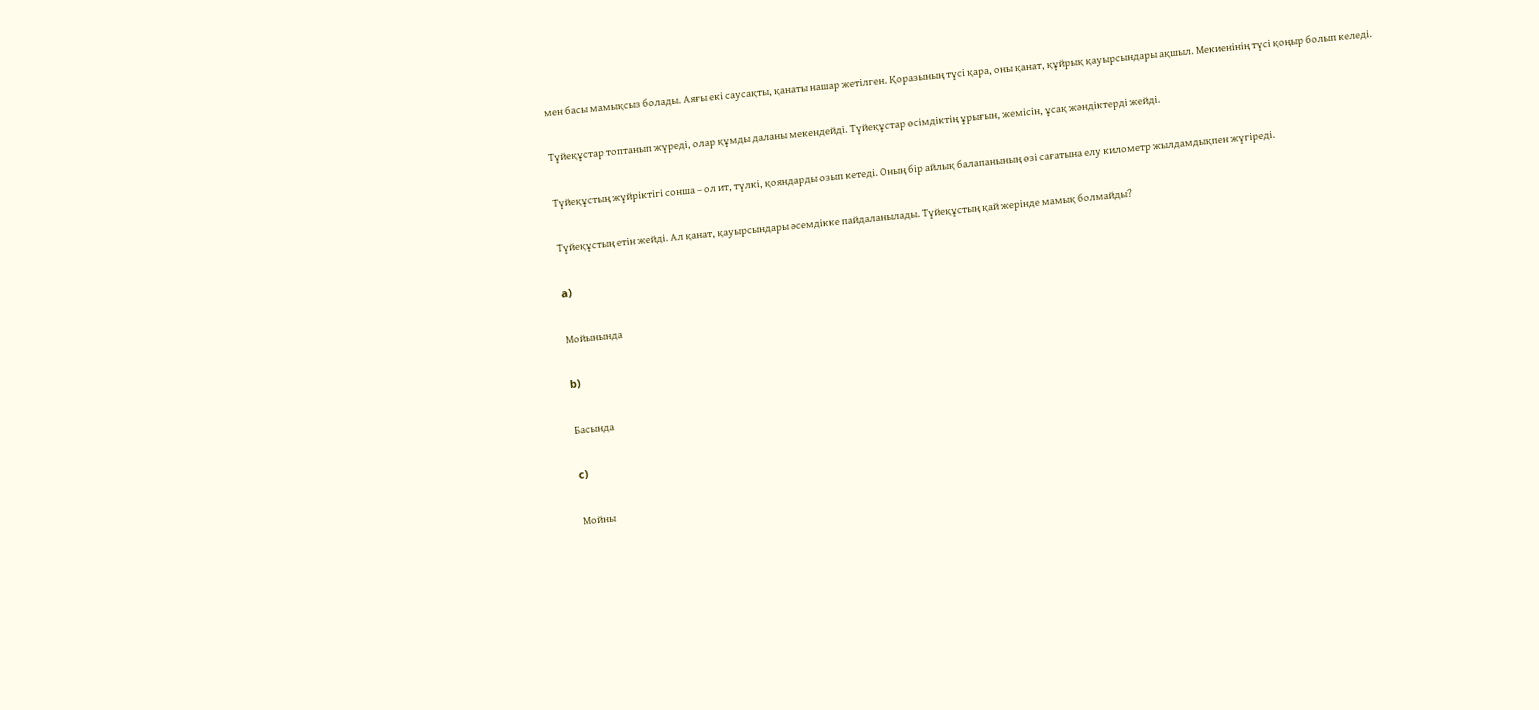мен басы мамықсыз болады. Аяғы екі саусақты, қанаты нашар жетілген. Қоразының түсі қара, оны қанат, құйрық қауырсындары ақшыл. Мекиенінің түсі қоңыр болып келеді.

Түйеқұстар топтанып жүреді, олар құмды даланы мекендейді. Түйеқұстар өсімдіктің ұрығын, жемісін, ұсақ жәндіктерді жейді.

Түйеқұстың жүйріктігі сонша – ол ит, түлкі, қояндарды озып кетеді. Оның бір айлық балапанының өзі сағатына елу километр жылдамдықпен жүгіреді.

Түйеқұстың етін жейді. Ал қанат, қауырсындары әсемдікке пайдаланылады. Түйеқұстың қай жерінде мамық болмайды?

a)

Мойынында

b)

Басында

c)

Мойны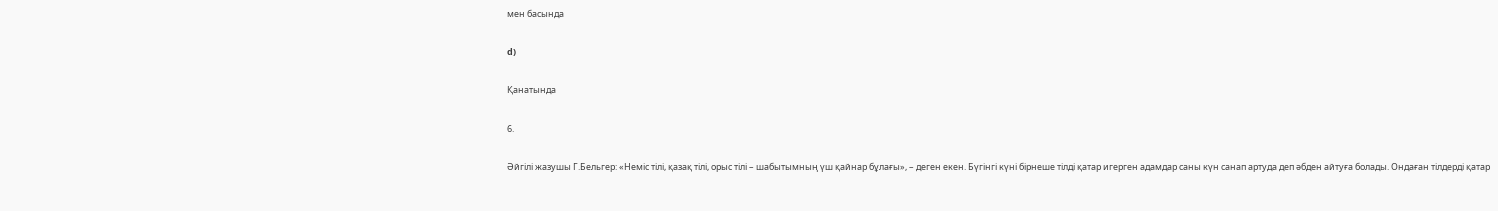мен басында

d)

Қанатында

6.

Әйгілі жазушы Г.Бельгер: «Неміс тілі, қазақ тілі, орыс тілі – шабытымның үш қайнар бұлағы», – деген екен. Бүгінгі күні бірнеше тілді қатар игерген адамдар саны күн санап артуда деп әбден айтуға болады. Ондаған тілдерді қатар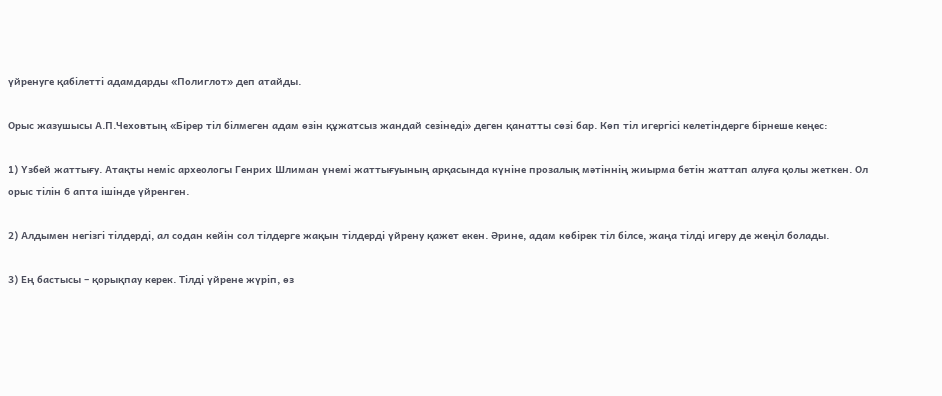үйренуге қабілетті адамдарды «Полиглот» деп атайды.

Орыс жазушысы А.П.Чеховтың «Бірер тіл білмеген адам өзін құжатсыз жандай сезінеді» деген қанатты сөзі бар. Көп тіл игергісі келетіндерге бірнеше кеңес:

1) Үзбей жаттығу. Атақты неміс археологы Генрих Шлиман үнемі жаттығуының арқасында күніне прозалық мәтіннің жиырма бетін жаттап алуға қолы жеткен. Ол орыс тілін 6 апта ішінде үйренген.

2) Алдымен негізгі тілдерді, ал содан кейін сол тілдерге жақын тілдерді үйрену қажет екен. Әрине, адам көбірек тіл білсе, жаңа тілді игеру де жеңіл болады.

3) Ең бастысы – қорықпау керек. Тілді үйрене жүріп, өз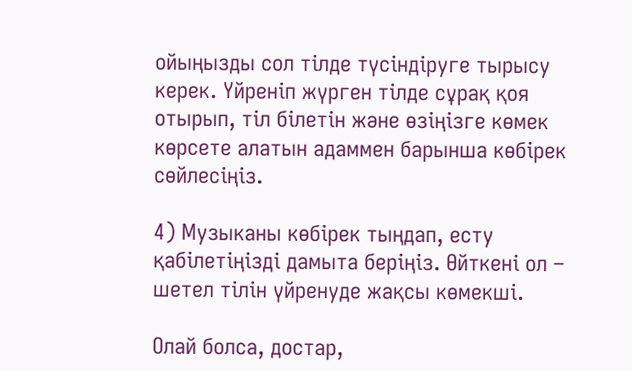ойыңызды сол тілде түсіндіруге тырысу керек. Үйреніп жүрген тілде сұрақ қоя отырып, тіл білетін және өзіңізге көмек көрсете алатын адаммен барынша көбірек сөйлесіңіз.

4) Музыканы көбірек тыңдап, есту қабілетіңізді дамыта беріңіз. Өйткені ол – шетел тілін үйренуде жақсы көмекші.

Олай болса, достар,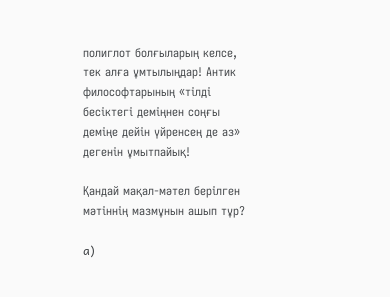полиглот болғыларың келсе, тек алға ұмтылыңдар! Антик философтарының «тілді бесіктегі деміңнен соңғы деміңе дейін үйренсең де аз» дегенін ұмытпайық!

Қандай мақал-мәтел берілген мәтіннің мазмұнын ашып тұр?

a)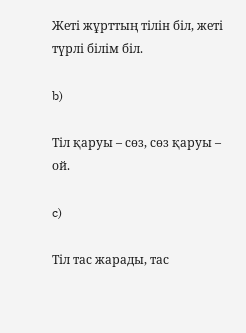Жеті жұрттың тілін біл, жеті түрлі білім біл.

b)

Тіл қаруы – сөз, сөз қаруы – ой.

c)

Тіл тас жарады, тас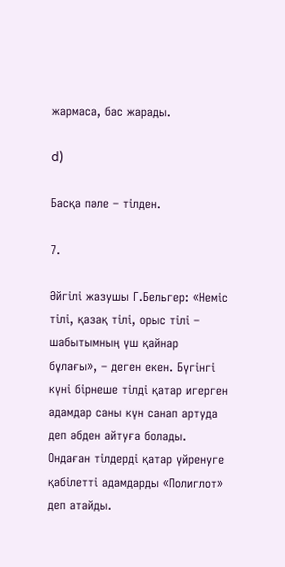жармаса, бас жарады.

d)

Басқа пәле – тілден.

7.

Әйгілі жазушы Г.Бельгер: «Неміс тілі, қазақ тілі, орыс тілі – шабытымның үш қайнар бұлағы», – деген екен. Бүгінгі күні бірнеше тілді қатар игерген адамдар саны күн санап артуда деп әбден айтуға болады. Ондаған тілдерді қатар үйренуге қабілетті адамдарды «Полиглот» деп атайды.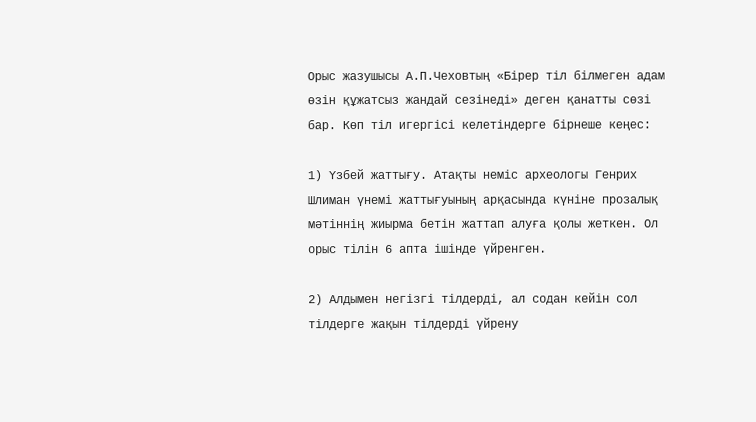Орыс жазушысы А.П.Чеховтың «Бірер тіл білмеген адам өзін құжатсыз жандай сезінеді» деген қанатты сөзі бар. Көп тіл игергісі келетіндерге бірнеше кеңес:

1) Үзбей жаттығу. Атақты неміс археологы Генрих Шлиман үнемі жаттығуының арқасында күніне прозалық мәтіннің жиырма бетін жаттап алуға қолы жеткен. Ол орыс тілін 6 апта ішінде үйренген.

2) Алдымен негізгі тілдерді, ал содан кейін сол тілдерге жақын тілдерді үйрену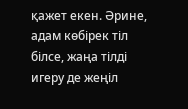қажет екен. Әрине, адам көбірек тіл білсе, жаңа тілді игеру де жеңіл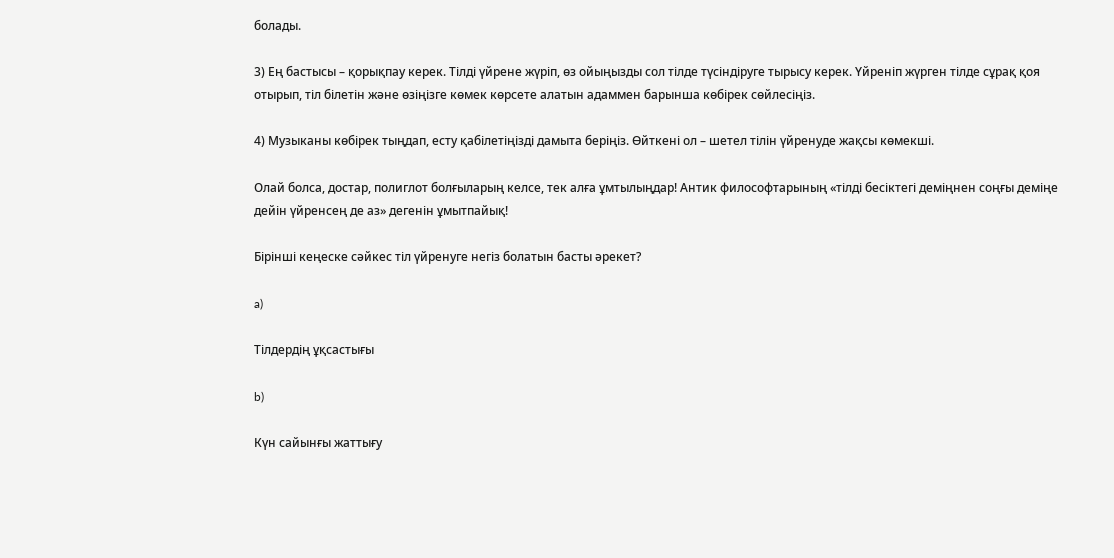болады.

3) Ең бастысы – қорықпау керек. Тілді үйрене жүріп, өз ойыңызды сол тілде түсіндіруге тырысу керек. Үйреніп жүрген тілде сұрақ қоя отырып, тіл білетін және өзіңізге көмек көрсете алатын адаммен барынша көбірек сөйлесіңіз.

4) Музыканы көбірек тыңдап, есту қабілетіңізді дамыта беріңіз. Өйткені ол – шетел тілін үйренуде жақсы көмекші.

Олай болса, достар, полиглот болғыларың келсе, тек алға ұмтылыңдар! Антик философтарының «тілді бесіктегі деміңнен соңғы деміңе дейін үйренсең де аз» дегенін ұмытпайық!

Бірінші кеңеске сәйкес тіл үйренуге негіз болатын басты әрекет?

a)

Тілдердің ұқсастығы

b)

Күн сайынғы жаттығу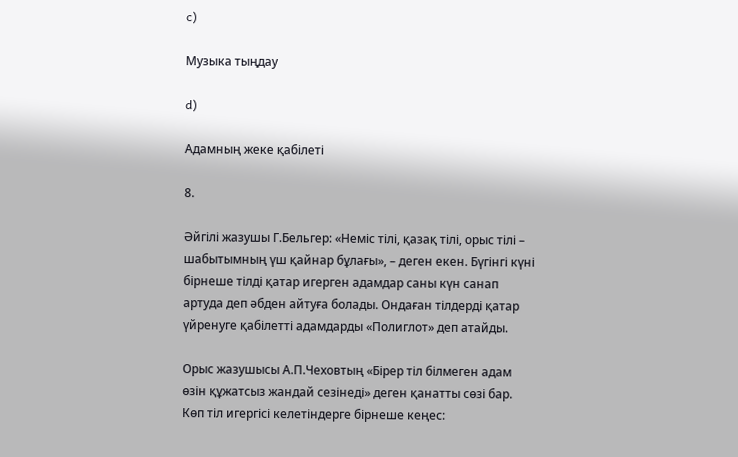c)

Музыка тыңдау

d)

Адамның жеке қабілеті

8.

Әйгілі жазушы Г.Бельгер: «Неміс тілі, қазақ тілі, орыс тілі – шабытымның үш қайнар бұлағы», – деген екен. Бүгінгі күні бірнеше тілді қатар игерген адамдар саны күн санап артуда деп әбден айтуға болады. Ондаған тілдерді қатар үйренуге қабілетті адамдарды «Полиглот» деп атайды.

Орыс жазушысы А.П.Чеховтың «Бірер тіл білмеген адам өзін құжатсыз жандай сезінеді» деген қанатты сөзі бар. Көп тіл игергісі келетіндерге бірнеше кеңес: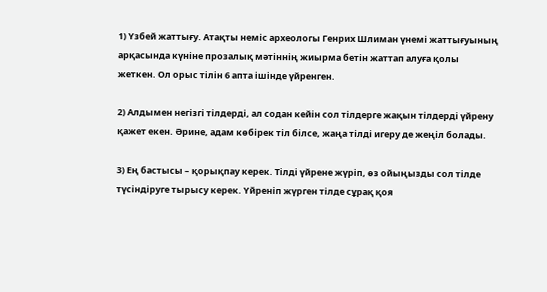1) Үзбей жаттығу. Атақты неміс археологы Генрих Шлиман үнемі жаттығуының арқасында күніне прозалық мәтіннің жиырма бетін жаттап алуға қолы жеткен. Ол орыс тілін 6 апта ішінде үйренген.

2) Алдымен негізгі тілдерді, ал содан кейін сол тілдерге жақын тілдерді үйрену қажет екен. Әрине, адам көбірек тіл білсе, жаңа тілді игеру де жеңіл болады.

3) Ең бастысы – қорықпау керек. Тілді үйрене жүріп, өз ойыңызды сол тілде түсіндіруге тырысу керек. Үйреніп жүрген тілде сұрақ қоя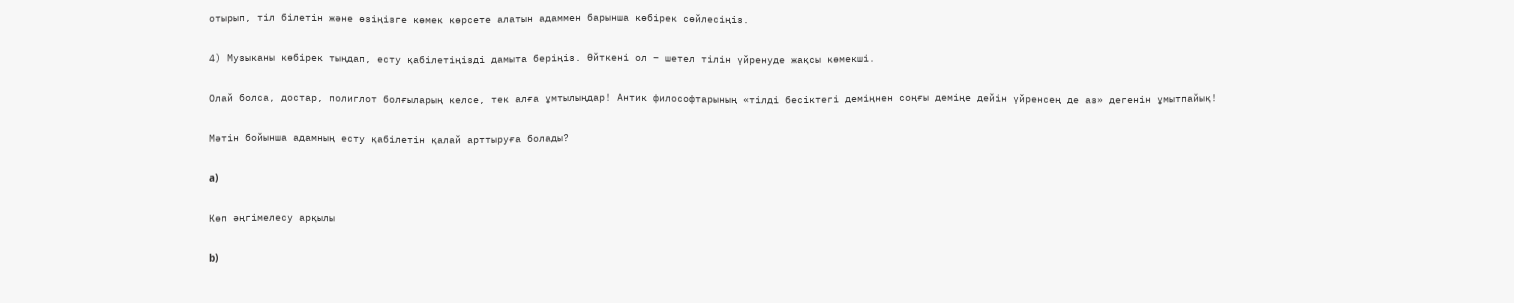отырып, тіл білетін және өзіңізге көмек көрсете алатын адаммен барынша көбірек сөйлесіңіз.

4) Музыканы көбірек тыңдап, есту қабілетіңізді дамыта беріңіз. Өйткені ол – шетел тілін үйренуде жақсы көмекші.

Олай болса, достар, полиглот болғыларың келсе, тек алға ұмтылыңдар! Антик философтарының «тілді бесіктегі деміңнен соңғы деміңе дейін үйренсең де аз» дегенін ұмытпайық!

Мәтін бойынша адамның есту қабілетін қалай арттыруға болады?

a)

Көп әңгімелесу арқылы

b)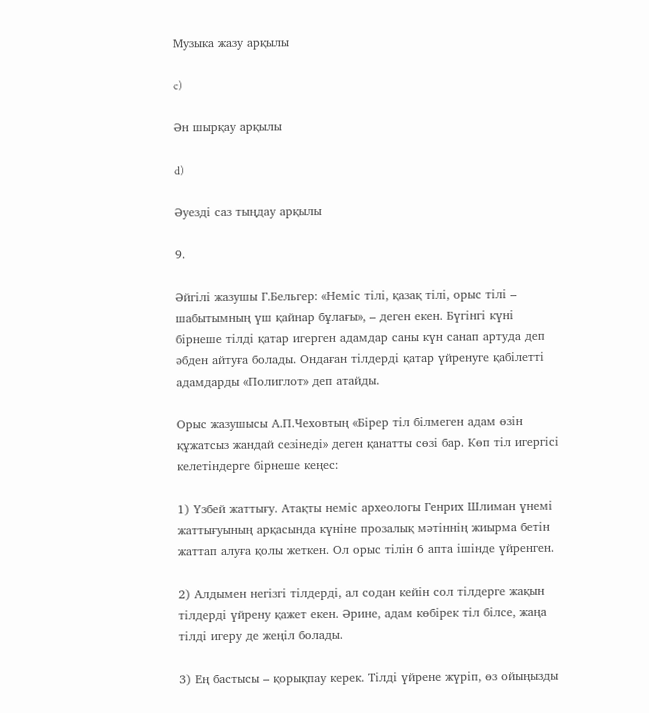Музыка жазу арқылы

c)

Ән шырқау арқылы

d)

Әуезді саз тыңдау арқылы

9.

Әйгілі жазушы Г.Бельгер: «Неміс тілі, қазақ тілі, орыс тілі – шабытымның үш қайнар бұлағы», – деген екен. Бүгінгі күні бірнеше тілді қатар игерген адамдар саны күн санап артуда деп әбден айтуға болады. Ондаған тілдерді қатар үйренуге қабілетті адамдарды «Полиглот» деп атайды.

Орыс жазушысы А.П.Чеховтың «Бірер тіл білмеген адам өзін құжатсыз жандай сезінеді» деген қанатты сөзі бар. Көп тіл игергісі келетіндерге бірнеше кеңес:

1) Үзбей жаттығу. Атақты неміс археологы Генрих Шлиман үнемі жаттығуының арқасында күніне прозалық мәтіннің жиырма бетін жаттап алуға қолы жеткен. Ол орыс тілін 6 апта ішінде үйренген.

2) Алдымен негізгі тілдерді, ал содан кейін сол тілдерге жақын тілдерді үйрену қажет екен. Әрине, адам көбірек тіл білсе, жаңа тілді игеру де жеңіл болады.

3) Ең бастысы – қорықпау керек. Тілді үйрене жүріп, өз ойыңызды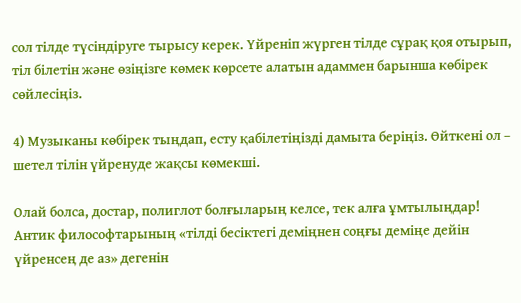сол тілде түсіндіруге тырысу керек. Үйреніп жүрген тілде сұрақ қоя отырып, тіл білетін және өзіңізге көмек көрсете алатын адаммен барынша көбірек сөйлесіңіз.

4) Музыканы көбірек тыңдап, есту қабілетіңізді дамыта беріңіз. Өйткені ол – шетел тілін үйренуде жақсы көмекші.

Олай болса, достар, полиглот болғыларың келсе, тек алға ұмтылыңдар! Антик философтарының «тілді бесіктегі деміңнен соңғы деміңе дейін үйренсең де аз» дегенін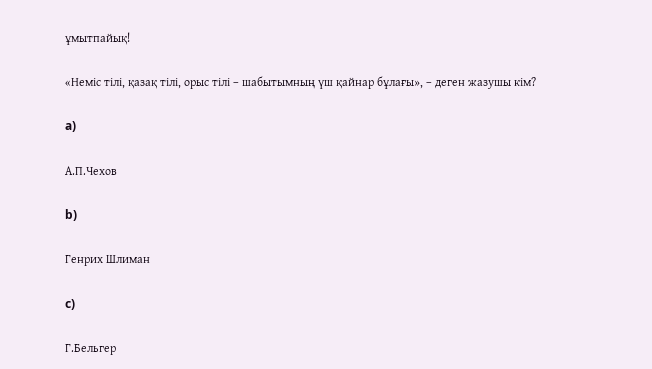ұмытпайық!

«Неміс тілі, қазақ тілі, орыс тілі – шабытымның үш қайнар бұлағы», – деген жазушы кім?

a)

А.П.Чехов

b)

Генрих Шлиман

c)

Г.Бельгер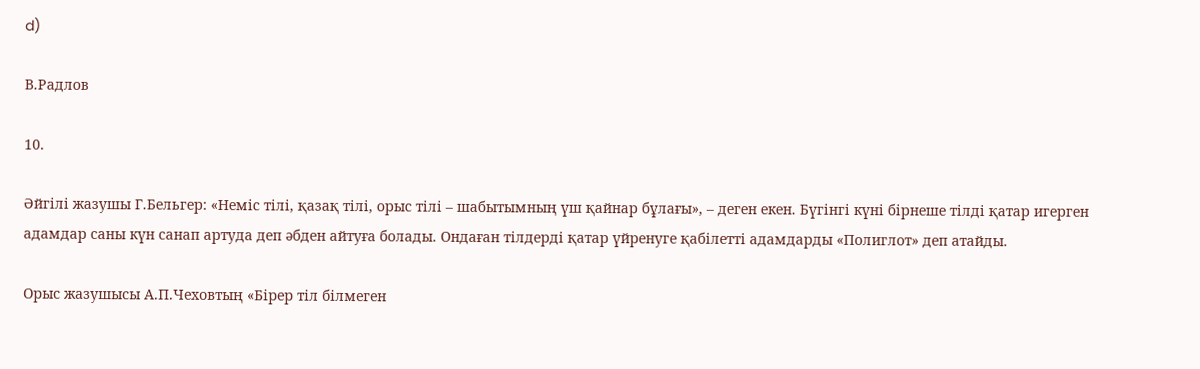d)

В.Радлов

10.

Әйгілі жазушы Г.Бельгер: «Неміс тілі, қазақ тілі, орыс тілі – шабытымның үш қайнар бұлағы», – деген екен. Бүгінгі күні бірнеше тілді қатар игерген адамдар саны күн санап артуда деп әбден айтуға болады. Ондаған тілдерді қатар үйренуге қабілетті адамдарды «Полиглот» деп атайды.

Орыс жазушысы А.П.Чеховтың «Бірер тіл білмеген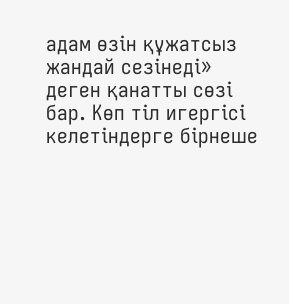адам өзін құжатсыз жандай сезінеді» деген қанатты сөзі бар. Көп тіл игергісі келетіндерге бірнеше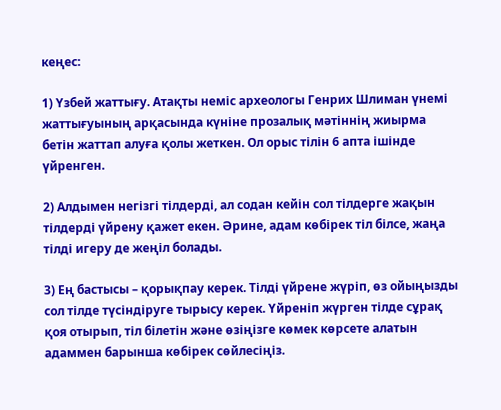кеңес:

1) Үзбей жаттығу. Атақты неміс археологы Генрих Шлиман үнемі жаттығуының арқасында күніне прозалық мәтіннің жиырма бетін жаттап алуға қолы жеткен. Ол орыс тілін 6 апта ішінде үйренген.

2) Алдымен негізгі тілдерді, ал содан кейін сол тілдерге жақын тілдерді үйрену қажет екен. Әрине, адам көбірек тіл білсе, жаңа тілді игеру де жеңіл болады.

3) Ең бастысы – қорықпау керек. Тілді үйрене жүріп, өз ойыңызды сол тілде түсіндіруге тырысу керек. Үйреніп жүрген тілде сұрақ қоя отырып, тіл білетін және өзіңізге көмек көрсете алатын адаммен барынша көбірек сөйлесіңіз.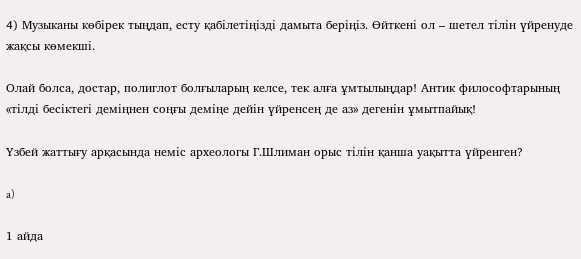4) Музыканы көбірек тыңдап, есту қабілетіңізді дамыта беріңіз. Өйткені ол – шетел тілін үйренуде жақсы көмекші.

Олай болса, достар, полиглот болғыларың келсе, тек алға ұмтылыңдар! Антик философтарының «тілді бесіктегі деміңнен соңғы деміңе дейін үйренсең де аз» дегенін ұмытпайық!

Үзбей жаттығу арқасында неміс археологы Г.Шлиман орыс тілін қанша уақытта үйренген?

a)

1 айда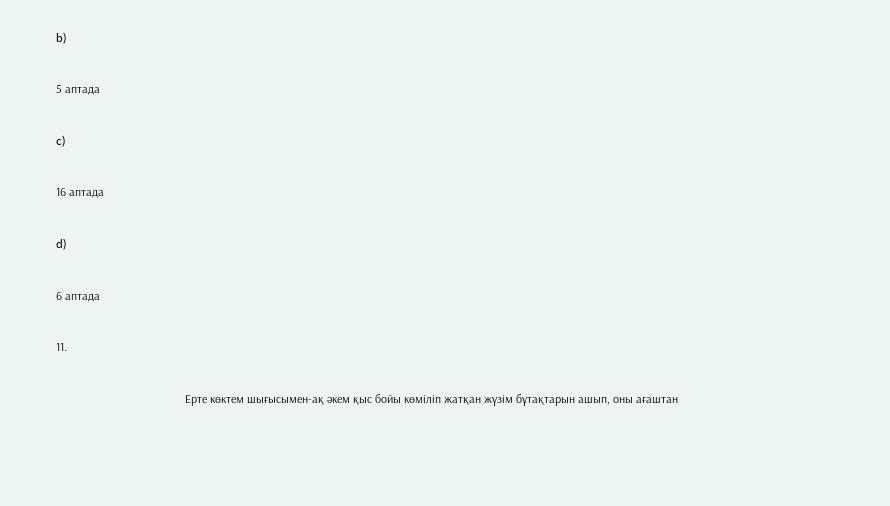b)

5 аптада

c)

16 аптада

d)

6 аптада

11.

                                           Ерте көктем шығысымен-ақ әкем қыс бойы көміліп жатқан жүзім бұтақтарын ашып, оны ағаштан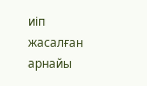иіп жасалған арнайы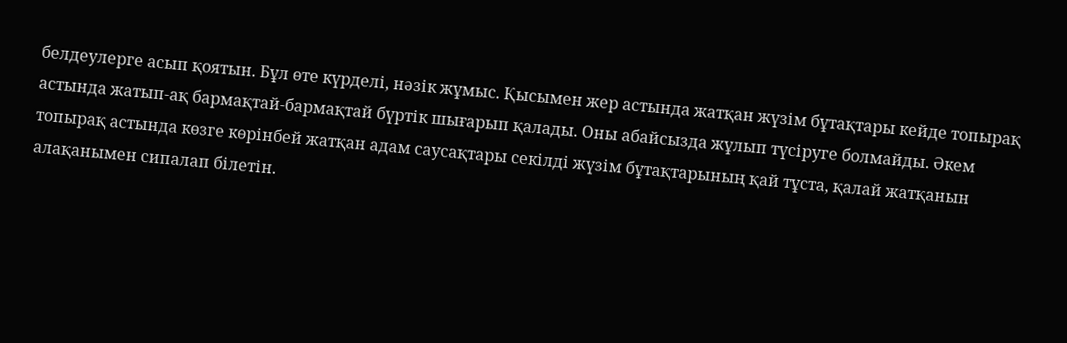белдеулерге асып қоятын. Бұл өте күрделі, нәзік жұмыс. Қысымен жер астында жатқан жүзім бұтақтары кейде топырақ астында жатып-ақ бармақтай-бармақтай бүртік шығарып қалады. Оны абайсызда жұлып түсіруге болмайды. Әкем топырақ астында көзге көрінбей жатқан адам саусақтары секілді жүзім бұтақтарының қай тұста, қалай жатқанын алақанымен сипалап білетін.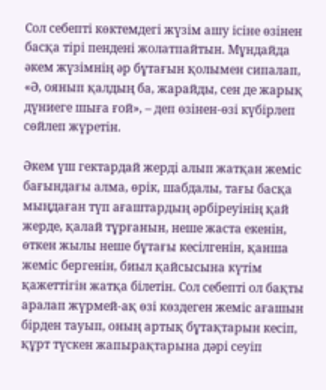Сол себепті көктемдегі жүзім ашу ісіне өзінен басқа тірі пендені жолатпайтын. Мұндайда әкем жүзімнің әр бұтағын қолымен сипалап, «Ә, оянып қалдың ба, жарайды, сен де жарық дүниеге шыға ғой», – деп өзінен-өзі күбірлеп сөйлеп жүретін.

Әкем үш гектардай жерді алып жатқан жеміс бағындағы алма, өрік, шабдалы, тағы басқа мыңдаған түп ағаштардың әрбіреуінің қай жерде, қалай тұрғанын, неше жаста екенін, өткен жылы неше бұтағы кесілгенін, қанша жеміс бергенін, биыл қайсысына күтім қажеттігін жатқа білетін. Сол себепті ол бақты аралап жүрмей-ақ өзі көздеген жеміс ағашын бірден тауып, оның артық бұтақтарын кесіп, құрт түскен жапырақтарына дәрі сеуіп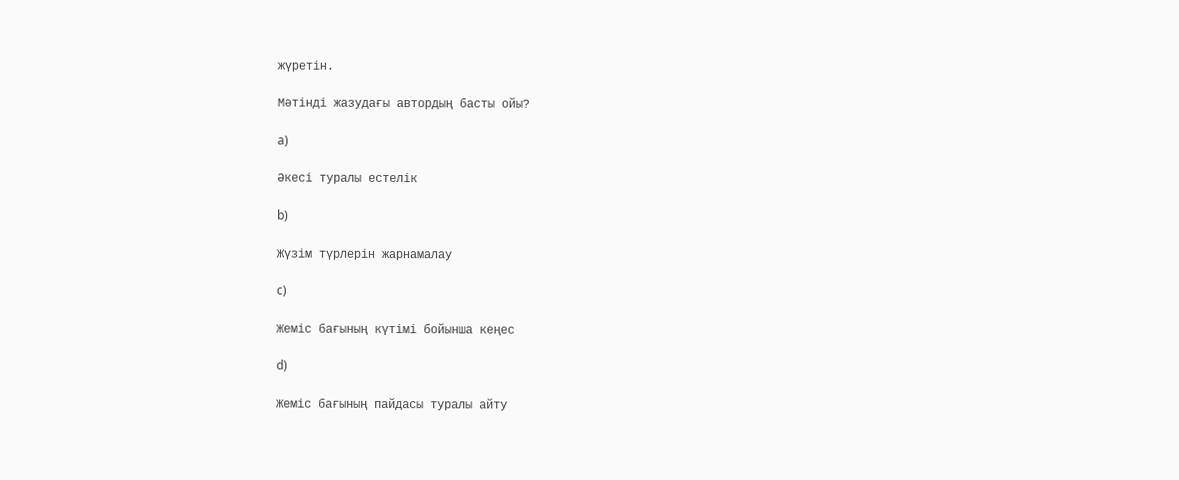жүретін.

Мәтінді жазудағы автордың басты ойы?

a)

Әкесі туралы естелік

b)

Жүзім түрлерін жарнамалау

c)

Жеміс бағының күтімі бойынша кеңес

d)

Жеміс бағының пайдасы туралы айту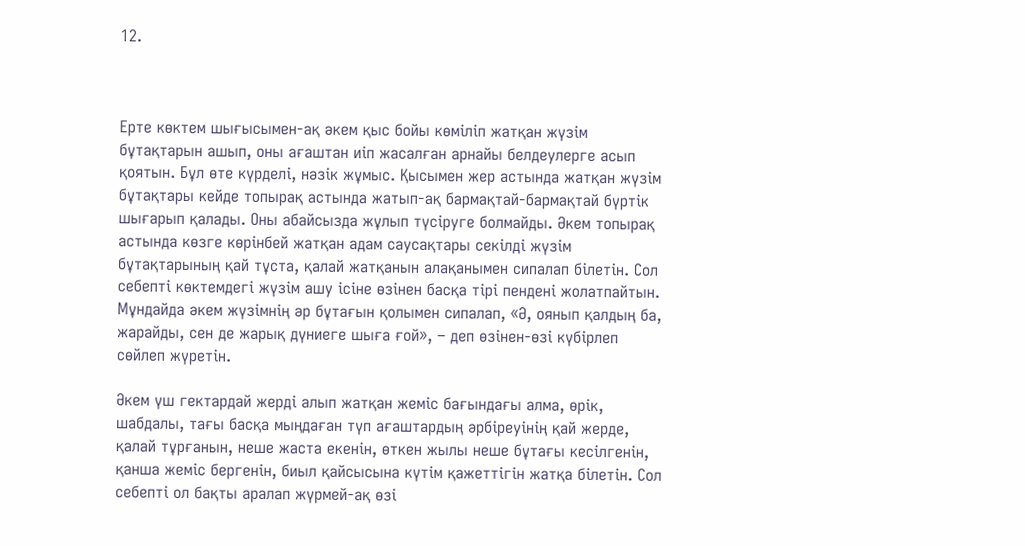12.



Ерте көктем шығысымен-ақ әкем қыс бойы көміліп жатқан жүзім бұтақтарын ашып, оны ағаштан иіп жасалған арнайы белдеулерге асып қоятын. Бұл өте күрделі, нәзік жұмыс. Қысымен жер астында жатқан жүзім бұтақтары кейде топырақ астында жатып-ақ бармақтай-бармақтай бүртік шығарып қалады. Оны абайсызда жұлып түсіруге болмайды. Әкем топырақ астында көзге көрінбей жатқан адам саусақтары секілді жүзім бұтақтарының қай тұста, қалай жатқанын алақанымен сипалап білетін. Сол себепті көктемдегі жүзім ашу ісіне өзінен басқа тірі пендені жолатпайтын. Мұндайда әкем жүзімнің әр бұтағын қолымен сипалап, «Ә, оянып қалдың ба, жарайды, сен де жарық дүниеге шыға ғой», – деп өзінен-өзі күбірлеп сөйлеп жүретін.

Әкем үш гектардай жерді алып жатқан жеміс бағындағы алма, өрік, шабдалы, тағы басқа мыңдаған түп ағаштардың әрбіреуінің қай жерде, қалай тұрғанын, неше жаста екенін, өткен жылы неше бұтағы кесілгенін, қанша жеміс бергенін, биыл қайсысына күтім қажеттігін жатқа білетін. Сол себепті ол бақты аралап жүрмей-ақ өзі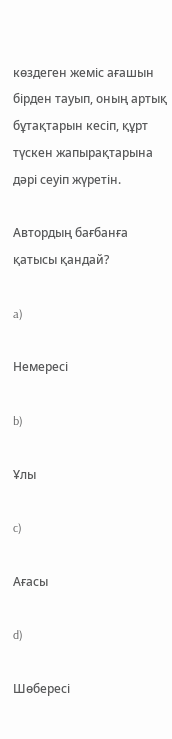көздеген жеміс ағашын бірден тауып, оның артық бұтақтарын кесіп, құрт түскен жапырақтарына дәрі сеуіп жүретін.

Автордың бағбанға қатысы қандай?

a)

Немересі

b)

Ұлы

c)

Ағасы

d)

Шөбересі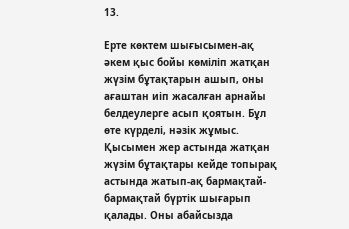13.

Ерте көктем шығысымен-ақ әкем қыс бойы көміліп жатқан жүзім бұтақтарын ашып, оны ағаштан иіп жасалған арнайы белдеулерге асып қоятын. Бұл өте күрделі, нәзік жұмыс. Қысымен жер астында жатқан жүзім бұтақтары кейде топырақ астында жатып-ақ бармақтай-бармақтай бүртік шығарып қалады. Оны абайсызда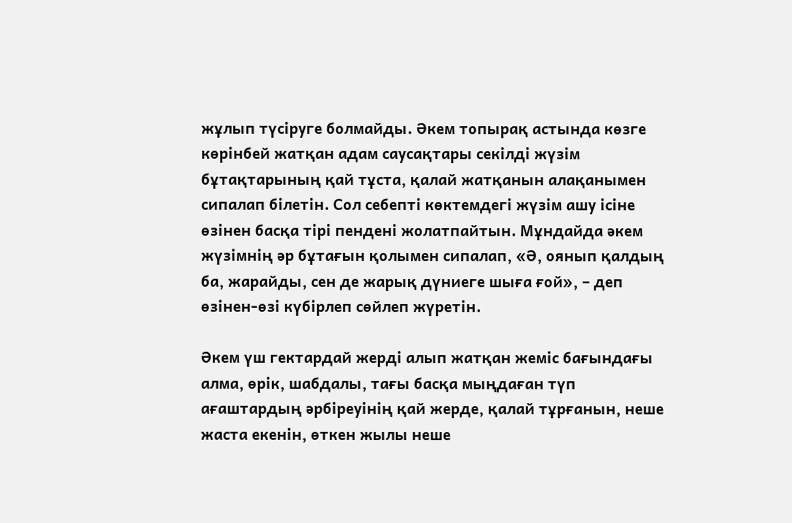жұлып түсіруге болмайды. Әкем топырақ астында көзге көрінбей жатқан адам саусақтары секілді жүзім бұтақтарының қай тұста, қалай жатқанын алақанымен сипалап білетін. Сол себепті көктемдегі жүзім ашу ісіне өзінен басқа тірі пендені жолатпайтын. Мұндайда әкем жүзімнің әр бұтағын қолымен сипалап, «Ә, оянып қалдың ба, жарайды, сен де жарық дүниеге шыға ғой», – деп өзінен-өзі күбірлеп сөйлеп жүретін.

Әкем үш гектардай жерді алып жатқан жеміс бағындағы алма, өрік, шабдалы, тағы басқа мыңдаған түп ағаштардың әрбіреуінің қай жерде, қалай тұрғанын, неше жаста екенін, өткен жылы неше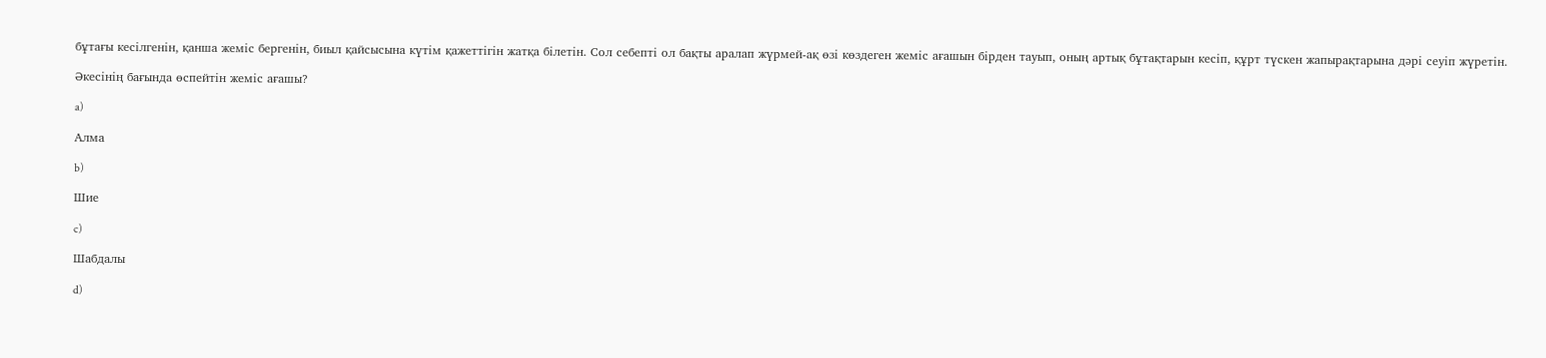бұтағы кесілгенін, қанша жеміс бергенін, биыл қайсысына күтім қажеттігін жатқа білетін. Сол себепті ол бақты аралап жүрмей-ақ өзі көздеген жеміс ағашын бірден тауып, оның артық бұтақтарын кесіп, құрт түскен жапырақтарына дәрі сеуіп жүретін.

Әкесінің бағында өспейтін жеміс ағашы?

a)

Алма

b)

Шие

c)

Шабдалы

d)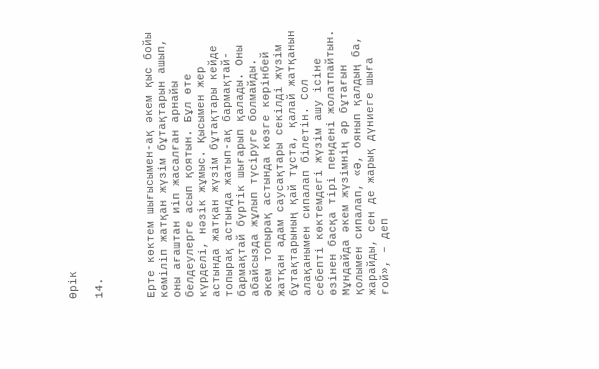Өрік

14.



Ерте көктем шығысымен-ақ әкем қыс бойы көміліп жатқан жүзім бұтақтарын ашып, оны ағаштан иіп жасалған арнайы белдеулерге асып қоятын. Бұл өте күрделі, нәзік жұмыс. Қысымен жер астында жатқан жүзім бұтақтары кейде топырақ астында жатып-ақ бармақтай-бармақтай бүртік шығарып қалады. Оны абайсызда жұлып түсіруге болмайды. Әкем топырақ астында көзге көрінбей жатқан адам саусақтары секілді жүзім бұтақтарының қай тұста, қалай жатқанын алақанымен сипалап білетін. Сол себепті көктемдегі жүзім ашу ісіне өзінен басқа тірі пендені жолатпайтын. Мұндайда әкем жүзімнің әр бұтағын қолымен сипалап, «Ә, оянып қалдың ба, жарайды, сен де жарық дүниеге шыға ғой», – деп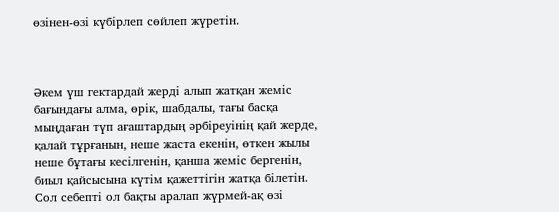өзінен-өзі күбірлеп сөйлеп жүретін.



Әкем үш гектардай жерді алып жатқан жеміс бағындағы алма, өрік, шабдалы, тағы басқа мыңдаған түп ағаштардың әрбіреуінің қай жерде, қалай тұрғанын, неше жаста екенін, өткен жылы неше бұтағы кесілгенін, қанша жеміс бергенін, биыл қайсысына күтім қажеттігін жатқа білетін. Сол себепті ол бақты аралап жүрмей-ақ өзі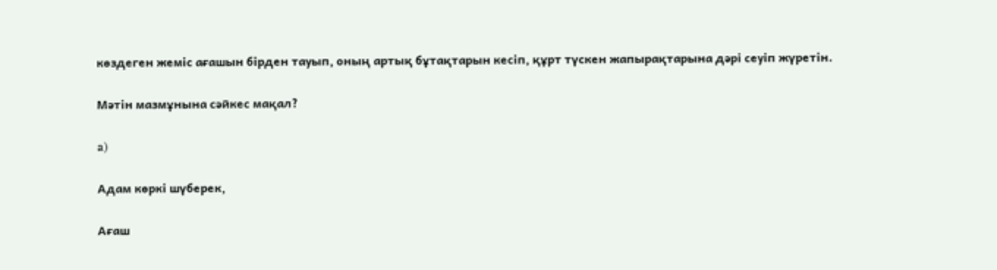көздеген жеміс ағашын бірден тауып, оның артық бұтақтарын кесіп, құрт түскен жапырақтарына дәрі сеуіп жүретін.

Мәтін мазмұнына сәйкес мақал?

a)

Адам көркі шүберек,

Ағаш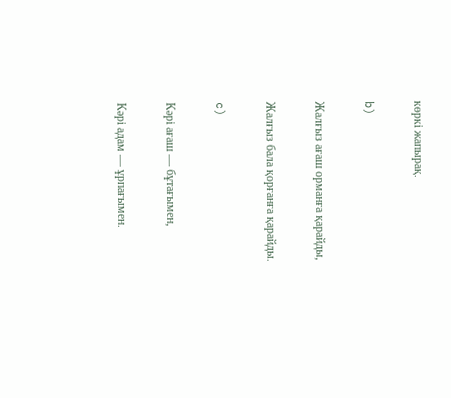көркі жапырақ.

b)

Жалғыз ағаш орманға қарайды,

Жалғыз бала қорғанға қарайды.

c)

Кәрі ағаш — бұтағымен,

Кәрі адам — ұрпағымен.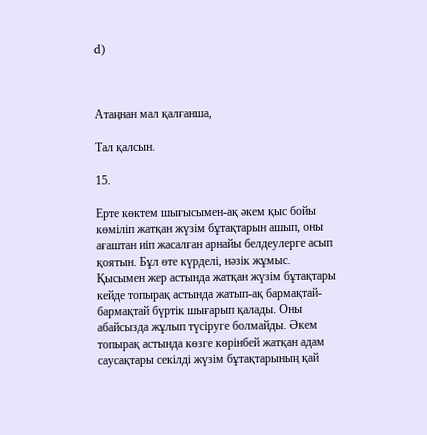d)



Атаңнан мал қалғанша,

Тал қалсын.

15.

Ерте көктем шығысымен-ақ әкем қыс бойы көміліп жатқан жүзім бұтақтарын ашып, оны ағаштан иіп жасалған арнайы белдеулерге асып қоятын. Бұл өте күрделі, нәзік жұмыс. Қысымен жер астында жатқан жүзім бұтақтары кейде топырақ астында жатып-ақ бармақтай-бармақтай бүртік шығарып қалады. Оны абайсызда жұлып түсіруге болмайды. Әкем топырақ астында көзге көрінбей жатқан адам саусақтары секілді жүзім бұтақтарының қай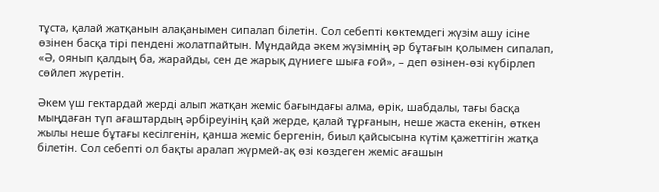тұста, қалай жатқанын алақанымен сипалап білетін. Сол себепті көктемдегі жүзім ашу ісіне өзінен басқа тірі пендені жолатпайтын. Мұндайда әкем жүзімнің әр бұтағын қолымен сипалап, «Ә, оянып қалдың ба, жарайды, сен де жарық дүниеге шыға ғой», – деп өзінен-өзі күбірлеп сөйлеп жүретін.

Әкем үш гектардай жерді алып жатқан жеміс бағындағы алма, өрік, шабдалы, тағы басқа мыңдаған түп ағаштардың әрбіреуінің қай жерде, қалай тұрғанын, неше жаста екенін, өткен жылы неше бұтағы кесілгенін, қанша жеміс бергенін, биыл қайсысына күтім қажеттігін жатқа білетін. Сол себепті ол бақты аралап жүрмей-ақ өзі көздеген жеміс ағашын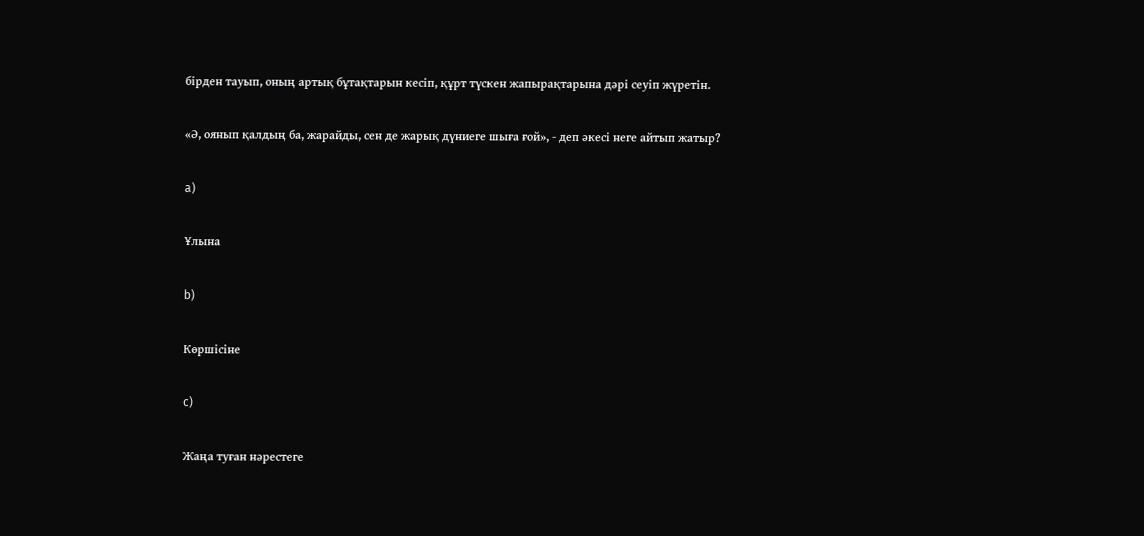бірден тауып, оның артық бұтақтарын кесіп, құрт түскен жапырақтарына дәрі сеуіп жүретін.

«Ә, оянып қалдың ба, жарайды, сен де жарық дүниеге шыға ғой», - деп әкесі неге айтып жатыр?

a)

Ұлына

b)

Көршісіне

c)

Жаңа туған нәрестеге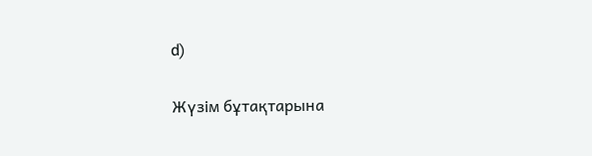d)

Жүзім бұтақтарына